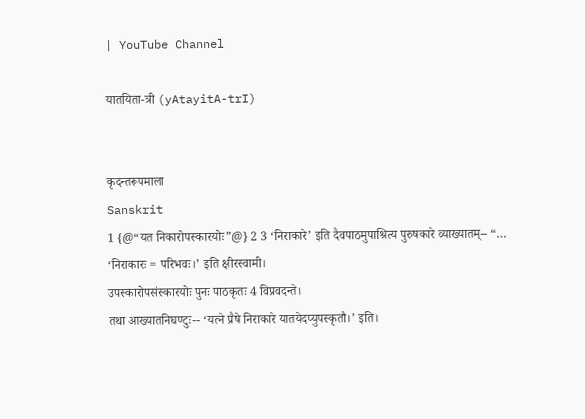| YouTube Channel

यातयिता-त्री (yAtayitA-trI)


कृदन्तरूपमाला
Sanskrit
1 {@“यत निकारोपस्कारयोः”@} 2 3 ‘निराकारे’ इति दैवपाठमुपाश्रित्य पुरुषकारे व्याख्यातम्-- “… ‘निराकारः = परिभवः।’ इति क्षीरस्वामी।
उपस्कारोपसंस्कारयोः पुनः पाठकृतः 4 विप्रवदन्ते।
तथा आख्यातनिघण्टुः-- ‘यत्ने प्रैषे निराकारे यातयेदप्युपस्कृतौ।’ इति।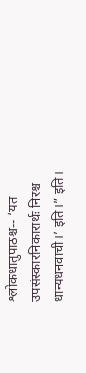श्लोकधातुपाठश्च-- ‘यत उपसंस्कारनिकारार्थः निरश्च धान्यधनवाची।’ इति।” इति।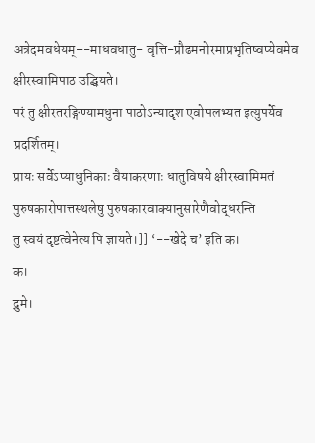अत्रेदमवधेयम्--माधवधातु- वृत्ति-प्रौढमनोरमाप्रभृतिष्वप्येवमेव क्षीरस्वामिपाठ उद्ध्रियते।
परं तु क्षीरतरङ्गिण्यामधुना पाठोऽन्यादृश एवोपलभ्यत इत्युपर्येव प्रदर्शितम्।
प्रायः सर्वेऽप्याधुनिकाः वैयाकरणाः धातुविषये क्षीरस्वामिमतं पुरुषकारोपात्तस्थलेषु पुरुषकारवाक्यानुसारेणैवोद्धरन्ति
तु स्वयं दृष्टत्वेनेत्य पि ज्ञायते।]] ‘--खेदे च’ इति क।
क।
द्रुमे।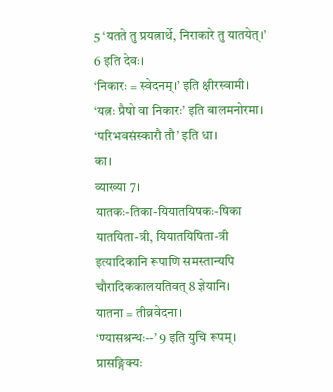5 ‘यतते तु प्रयत्नार्थे, निराकारे तु यातयेत्।’ 6 इति देवः।
‘निकारः = स्वेदनम्।’ इति क्षीरस्वामी।
‘यत्नः प्रैषो वा निकारः’ इति बालमनोरमा।
‘परिभवसंस्कारौ तौ’ इति धा।
का।
व्याख्या 7।
यातकः-तिका-यियातयिषकः-षिका
यातयिता-त्री, यियातयिषिता-त्री
इत्यादिकानि रूपाणि समस्तान्यपि चौरादिककालयतिवत् 8 ज्ञेयानि।
यातना = तीव्रवेदना।
‘ण्यासश्रन्थः--’ 9 इति युचि रूपम्।
प्रासङ्गिक्यः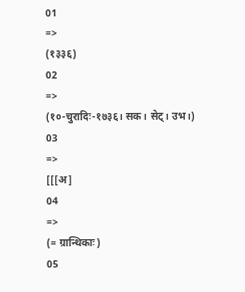01
=>
(१३३६)
02
=>
(१०-चुरादिः-१७३६। सक। सेट्। उभ।)
03
=>
[[[अ]
04
=>
(= ग्रान्थिकाः)
05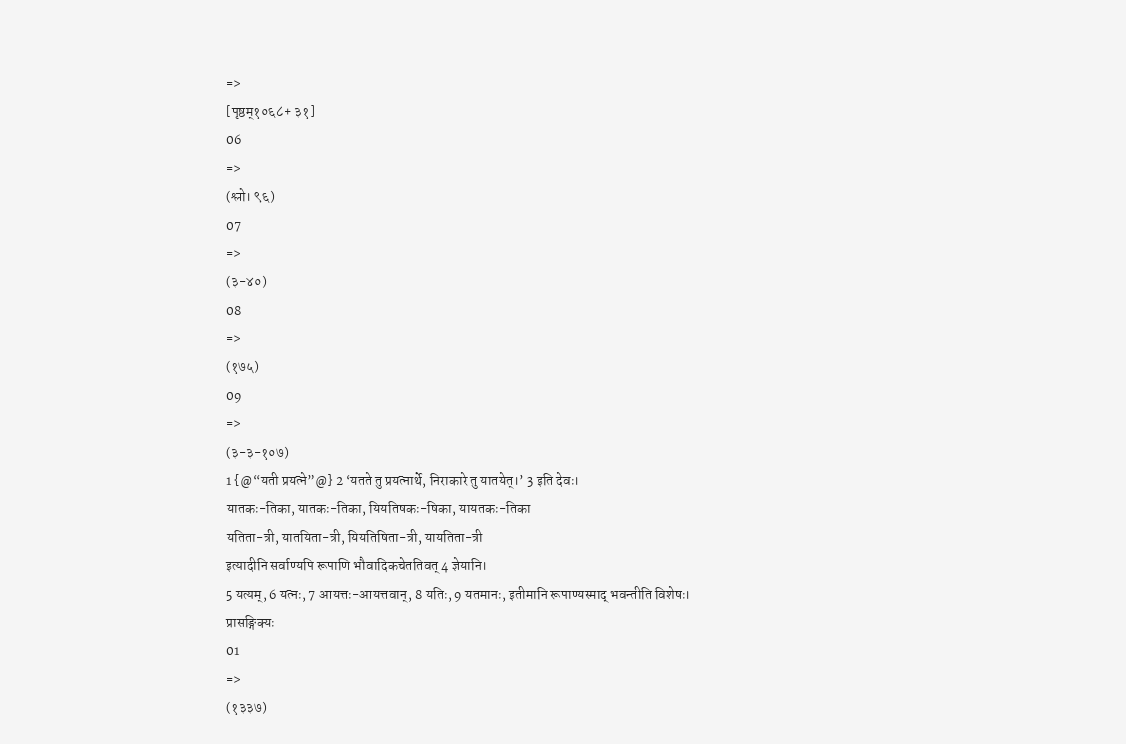=>
[पृष्ठम्१०६८+ ३१]
06
=>
(श्लो। ९६)
07
=>
(३-४०)
08
=>
(१७५)
09
=>
(३-३-१०७)
1 {@“यती प्रयत्ने”@} 2 ‘यतते तु प्रयत्नार्थे, निराकारे तु यातयेत्।’ 3 इति देवः।
यातकः-तिका, यातकः-तिका, यियतिषकः-षिका, यायतकः-तिका
यतिता-त्री, यातयिता-त्री, यियतिषिता-त्री, यायतिता-त्री
इत्यादीनि सर्वाण्यपि रूपाणि भौवादिकचेततिवत् 4 ज्ञेयानि।
5 यत्यम्, 6 यत्नः, 7 आयत्तः-आयत्तवान्, 8 यतिः, 9 यतमानः, इतीमानि रूपाण्यस्माद् भवन्तीति विशेषः।
प्रासङ्गिक्यः
01
=>
(१३३७)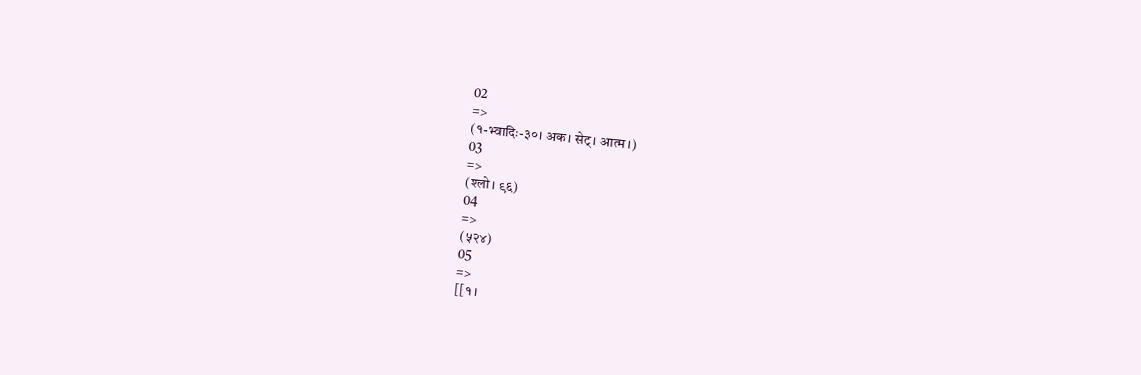02
=>
(१-भ्वादिः-३०। अक। सेट्। आत्म।)
03
=>
(श्लो। ९६)
04
=>
(५२४)
05
=>
[[१।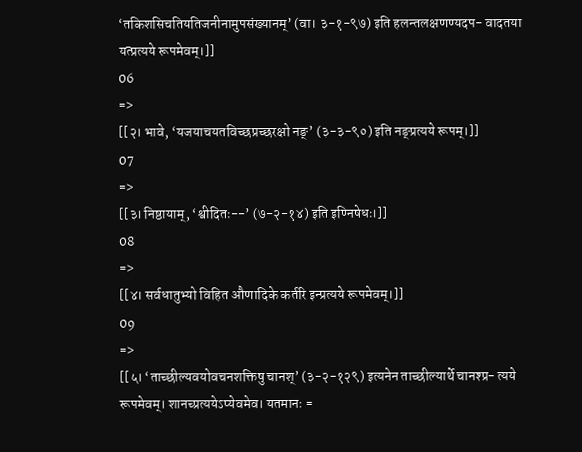‘तकिशसिचतियतिजनीनामुपसंख्यानम्’ (वा। ३-१-९७) इति हलन्तलक्षणण्यदप- वादतया यत्प्रत्यये रूपमेवम्।]]
06
=>
[[२। भावे, ‘यजयाचयतविच्छप्रच्छरक्षो नङ्’ (३-३-९०) इति नङ्प्रत्यये रूपम्।]]
07
=>
[[३। निष्ठायाम्, ‘श्वीदितः--’ (७-२-१४) इति इण्निषेधः।]]
08
=>
[[४। सर्वधातुभ्यो विहित औणादिके कर्तरि इन्प्रत्यये रूपमेवम्।]]
09
=>
[[५। ‘ताच्छील्यवयोवचनशक्तिषु चानश्’ (३-२-१२९) इत्यनेन ताच्छील्यार्थे चानश्प्र- त्यये रूपमेवम्। शानच्प्रत्ययेऽप्येवमेव। यतमानः =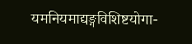यमनियमाद्यङ्गविशिष्टयोगा-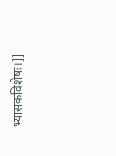भ्यासकविशेषः।]]